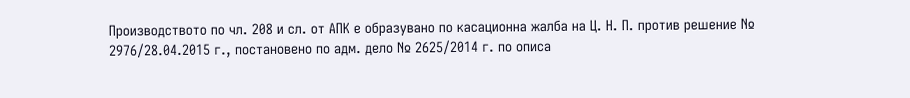Производството по чл. 208 и сл. от АПК е образувано по касационна жалба на Ц. Н. П. против решение № 2976/28.04.2015 г., постановено по адм. дело № 2625/2014 г. по описа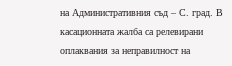на Административния съд – С. град. В касационната жалба са релевирани оплаквания за неправилност на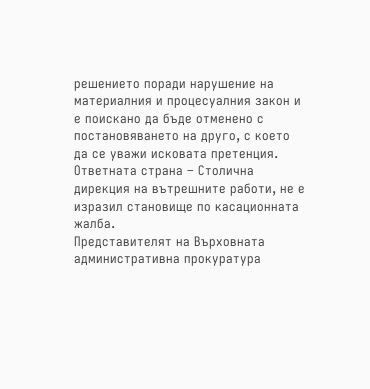решението поради нарушение на материалния и процесуалния закон и е поискано да бъде отменено с постановяването на друго, с което да се уважи исковата претенция.
Ответната страна – Столична дирекция на вътрешните работи, не е изразил становище по касационната жалба.
Представителят на Върховната административна прокуратура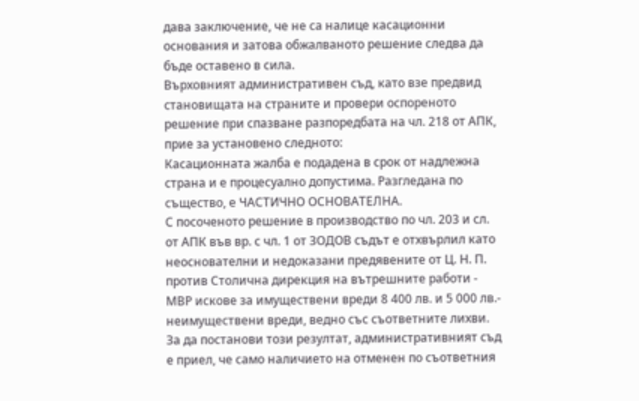дава заключение, че не са налице касационни основания и затова обжалваното решение следва да бъде оставено в сила.
Върховният административен съд, като взе предвид становищата на страните и провери оспореното решение при спазване разпоредбата на чл. 218 от АПК, прие за установено следното:
Касационната жалба е подадена в срок от надлежна страна и е процесуално допустима. Разгледана по същество, е ЧАСТИЧНО ОСНОВАТЕЛНА.
С посоченото решение в производство по чл. 203 и сл. от АПК във вр. с чл. 1 от ЗОДОВ съдът е отхвърлил като неоснователни и недоказани предявените от Ц. Н. П. против Столична дирекция на вътрешните работи - МВР искове за имуществени вреди 8 400 лв. и 5 000 лв.- неимуществени вреди, ведно със съответните лихви. За да постанови този резултат, административният съд е приел, че само наличието на отменен по съответния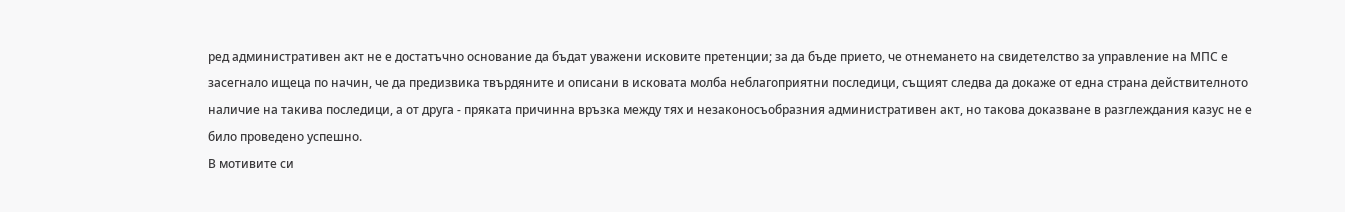ред административен акт не е достатъчно основание да бъдат уважени исковите претенции; за да бъде прието, че отнемането на свидетелство за управление на МПС е засегнало ищеца по начин, че да предизвика твърдяните и описани в исковата молба неблагоприятни последици, същият следва да докаже от една страна действителното наличие на такива последици, а от друга - пряката причинна връзка между тях и незаконосъобразния административен акт, но такова доказване в разглеждания казус не е било проведено успешно.
В мотивите си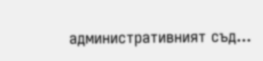административният съд...